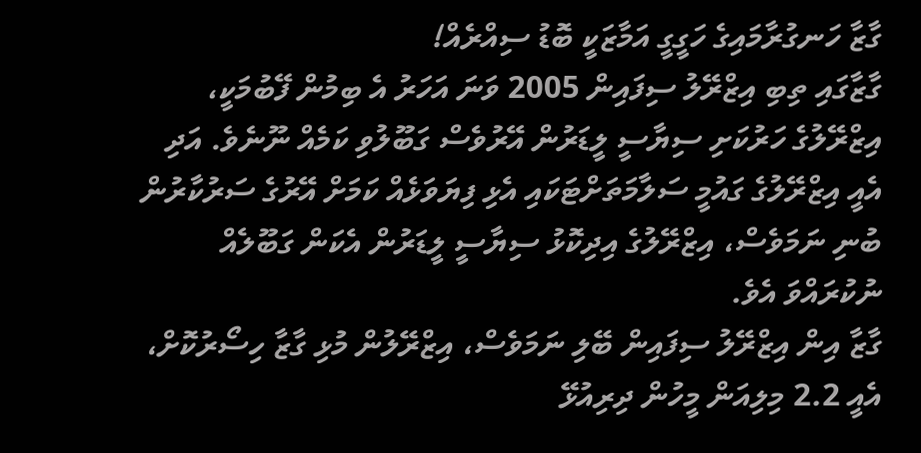ގާޒާ ހަނގުރާމައިގެ ހަގީގީ އަމާޒަކީ ބޮޑު ސިއްރެއް!
ގާޒާގައި ތިބި އިޒްރޭލު ސިފައިން 2005 ވަނަ އަހަރު އެ ބިމުން ފޭބުމަކީ، އިޒްރޭލުގެ ހަރުކަށި ސިޔާސީ ލީޑަރުން އޭރުވެސް ގަބޫލުވި ކަމެއް ނޫނެވެ. އަދި އެއީ އިޒްރޭލުގެ ގައުމީ ސަލާމަތަށްޓަކައި އެޅި ފިޔަވަޅެއް ކަމަށް އޭރުގެ ސަރުކާރުން ބުނި ނަމަވެސް، އިޒްރޭލުގެ އިދިކޮޅު ސިޔާސީ ލީޑަރުން އެކަން ގަބޫލެއް ނުކުރައްވަ އެވެ.
ގާޒާ އިން އިޒްރޭލު ސިފައިން ބޭލި ނަމަވެސް، އިޒްރޭލުން މުޅި ގާޒާ ހިސޯރުކޮށް، އެއީ 2.2 މިލިއަން މީހުން ދިރިއުޅޭ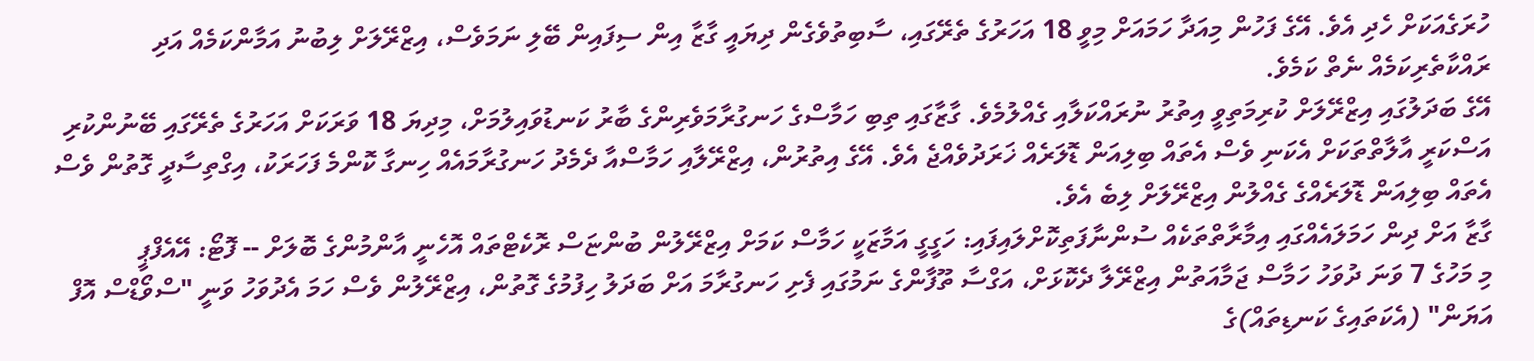ހުރަގެއަކަށް ހެދި އެވެ. އޭގެ ފަހުން މިއަދާ ހަމައަށް މިވީ 18 އަހަރުގެ ތެރޭގައި، ސާބިތުވެގެން ދިޔައީ ގާޒާ އިން ސިފައިން ބޭލި ނަމަވެސް، އިޒްރޭލަށް ލިބުނު އަމާންކަމެއް އަދި ރައްކާތެރިކަމެއް ނެތް ކަމެވެ.
އޭގެ ބަދަލުގައި އިޒްރޭލަށް ކުރިމަތިވީ އިތުރު ނުރައްކަލާއި ގެއްލުމެވެ. ގާޒާގައި ތިބި ހަމާސްގެ ހަނގުރާމަވެރިންގެ ބާރު ކަނޑުވައިލުމަށް، މިދިޔަ 18 ވަރަކަށް އަހަރުގެ ތެރޭގައި ބޭނުންކުރި އަސްކަރީ އާލާތްތަކަށް އެކަނި ވެސް އެތައް ބިލިއަން ޑޮލަރެއް ޚަރަދުވެއްޖެ އެވެ. އޭގެ އިތުރުން، އިޒްރޭލާއި ހަމާސްއާ ދެމެދު ހަނގުރާމައެއް ހިނގާ ކޮންމެ ފަހަރަކު، އިގްތިސާދީ ގޮތުން ވެސް އެތައް ބިލިއަން ޑޮލަރެއްގެ ގެއްލުން އިޒްރޭލަށް ލިބެ އެވެ.
ގާޒާ އަށް ދިން ހަމަލައެއްގައި އިމާރާތްތަކެއް ސުންނާފަތިކޮށްލައިފައި: ހަގީގީ އަމާޒަކީ ހަމާސް ކަމަށް އިޒްރޭލުން ބުންޏަސް ރޮކެޓްތައް އޮހެނީ އާންމުންގެ ބޮލަށް -- ފޮޓޯ: އޭއެފްޕީ
މި މަހުގެ 7 ވަނަ ދުވަހު ހަމާސް ޖަމާއަތުން އިޒްރޭލާ ދެކޮޅަށް، އަގްސާ ތޫފާންގެ ނަމުގައި ފެށި ހަނގުރާމަ އަށް ބަދަލު ހިފުމުގެ ގޮތުން، އިޒްރޭލުން ވެސް ހަމަ އެދުވަހު ވަނީ "ސްވޯޑްސް އޮފް އަޔަން" (އެކަތައިގެ ކަނޑިތައް)ގެ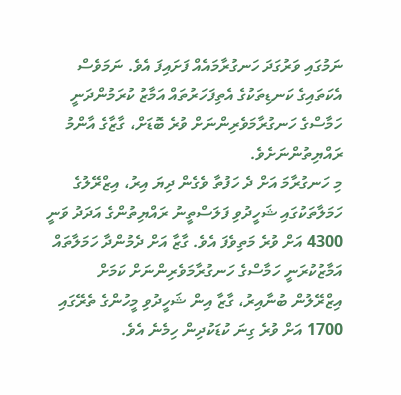ނަމުގައި ވަރުގަދަ ހަނގުރާމައެއް ފަށައިފަ އެވެ. ނަމަވެސް އެކަތައިގެ ކަނޑިތަކުގެ އެތިފަހަރުތައް އަމާޒު ކުރަމުންދަނީ ހަމާސްގެ ހަނގުރާމަވެރިންނަށް ވުރެ ބޮޑަށް، ގާޒާގެ އާންމު ރައްޔިތުންނަށެވެ.
މި ހަނގުރާމަ އަށް ދެ ހަފުތާ ވެގެން ދިޔަ އިރު، އިޒްރޭލުގެ ހަމަލާތަކުގައި ޝަހީދުވި ފަލަސްތީނު ރައްޔިތުންގެ އަދަދު ވަނީ 4300 އަށް ވުރެ މަތިވެފަ އެވެ. ގާޒާ އަށް ދެމުންދާ ހަމަލާތައް އަމާޒުކުރަނީ ހަމާސްގެ ހަނގުރާމަވެރިންނަށް ކަމަށް އިޒްރޭލުން ބުނާއިރު، ގާޒާ އިން ޝަހީދުވި މީހުންގެ ތެރޭގައި 1700 އަށް ވުރެ ގިނަ ކުޑަކުދިން ހިމެނެ އެވެ.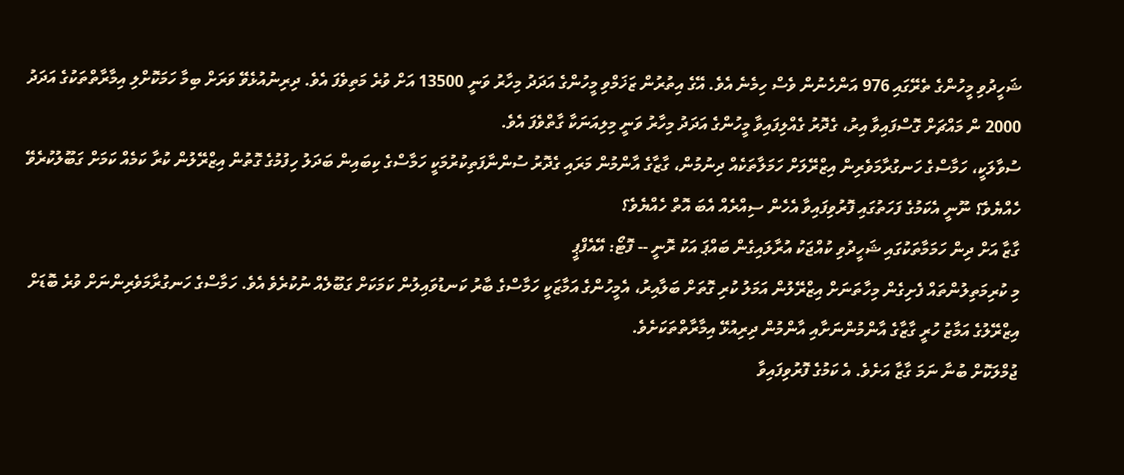ޝަހީދުވި މީހުންގެ ތެރޭގައި 976 އަންހެނުން ވެސް ހިމެނެ އެވެ. އޭގެ އިތުރުން ޒަޚަމްވި މީހުންގެ އަދަދު މިހާރު ވަނީ 13500 އަށް ވުރެ މަތިވެފަ އެވެ. ދިރިނުއުޅެވޭ ވަރަށް ބިމާ ހަމަކޮށްލި އިމާރާތްތަކުގެ އަދަދު 2000 ން މައްޗަށް ގޮސްފައިވާ އިރު، ގެދޮރު ގެއްލިފައިވާ މީހުންގެ އަދަދު މިހާރު ވަނީ މިލިއަނަކާ ގާތްވެފަ އެވެ.
ސުވާލަކީ، ހަމާސްގެ ހަނގުރާމަވެރިން އިޒްރޭލަށް ހަމަލާތަކެއް ދިނުމުން، ގާޒާގެ އާންމުން މަރައި ގެދޮރު ސުންނާފަތިކުރުމަކީ ހަމާސްގެ ކިބައިން ބަދަލު ހިފުމުގެ ގޮތުން އިޒްރޭލުން ކުރާ ކަމެއް ކަމަށް ގަބޫލުކުރެވޭ ހެއްޔެވެ؟ ނޫނީ އެކަމުގެ ފަހަތުގައި ފޮރުވިފައިވާ އެހެން ސިއްރެއް އެބަ އޮތް ހެއްޔެވެ؟
ގާޒާ އަށް ދިން ހަމަމާތަކުގައި ޝަހީދުވި ކުއްޖަކު އުރާލައިގެން ބައްޕަ އަކު ރޮނީ -- ފޮޓޯ: އޭއެފްޕީ
މި ކުރިމަތިލުންތައް ފެށިގެން މިހާތަނަށް އިޒްރޭލުން އަމަލު ކުރި ގޮތަށް ބަލާއިރު، އެމީހުންގެ އަމާޒަކީ ހަމާސްގެ ބާރު ކަނޑުވައިލުން ކަމަކަށް ގަބޫލެއް ނުކުރެވެ އެވެ. ހަމާސްގެ ހަނގުރާމަވެރިންނަށް ވުރެ ބޮޑަށް އިޒްރޭލުގެ އަމާޒު ހުރީ ގާޒާގެ އާންމުންނަށާއި އާންމުން ދިރިއުޅޭ އިމާރާތްތަކަށެވެ.
ޖުމްލަކޮށް ބުނާ ނަމަ ގާޒާ އަށެވެ. އެ ކަމުގެ ފޮރުވިފައިވާ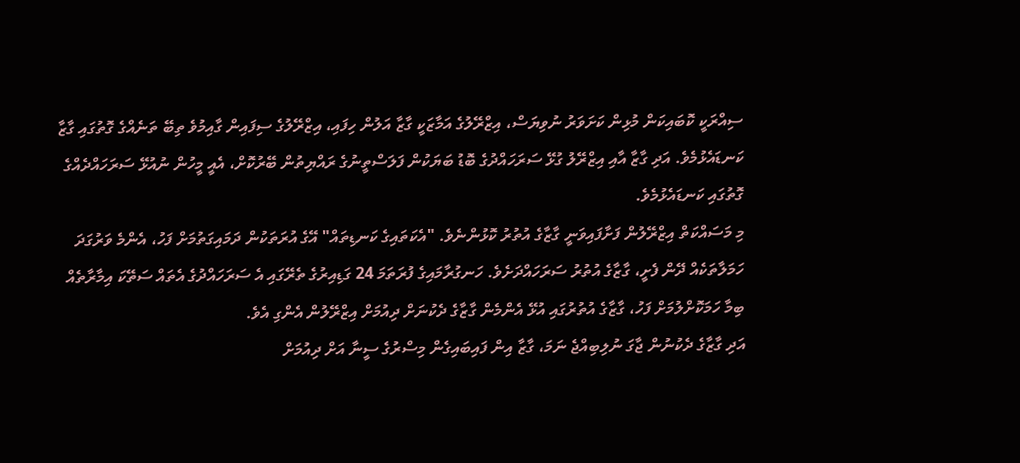ސިއްރަކީ ކޮބައިކަން މުޅިން ކަށަވަރު ނުވިޔަސް، އިޒްރޭލުގެ އަމާޒަކީ ގާޒާ އަލުން ހިފައި، އިޒްރޭލުގެ ސިފައިން ގާއިމުވެ ތިބޭ ތަނެއްގެ ގޮތުގައި ގާޒާ ކަނޑައެޅުމެވެ. އަދި ގާޒާ އާއި އިޒްރޭލު ގުޅޭ ސަރަހައްދުގެ ބޮޑު ބަޔަކުން ފަލަސްތީނުގެ ރައްޔިތުން ބޭރުކޮށް، އެއީ މީހުން ނުއުޅޭ ސަރަހައްދެއްގެ ގޮތުގައި ކަނޑައެޅުމެވެ.
މި މަސައްކަތް އިޒްރޭލުން ފަށާފައިވަނީ ގާޒާގެ އުތުރު ކޮޅުންނެވެ. "އެކަތައިގެ ކަނޑިތައް" އޭގެ އުރަތަކުން ދަމައިގަތުމަށް ފަހު، އެންމެ ވަރުގަދަ ހަމަލާތަކެއް ދޭން ފެށީ، ގާޒާގެ އުތުރު ސަރަހައްދަށެވެ. ހަނގުރާމައިގެ ފުރަތަމަ 24 ގަޑިއިރުގެ ތެރޭގައި އެ ސަރަހައްދުގެ އެތައް ސަތޭކަ އިމާރާތެއް ބިމާ ހަމަކޮށްލުމަށް ފަހު، ގާޒާގެ އުތުރުގައި އުޅޭ އެންމެން ގާޒާގެ ދެކުނަށް ދިއުމަށް އިޒްރޭލުން އެންގި އެވެ.
އަދި ގާޒާގެ ދެކުނުން ޖާގަ ނުލިބިއްޖެ ނަމަ، ގާޒާ އިން ފައިބައިގެން މިސްރުގެ ސީނާ އަށް ދިއުމަށް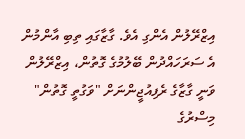އިޒްރޭލުން އެންގި އެވެ. ގާޒާގައި ތިބި އާންމުން އެ ސަރަހައްދުން ބޭލުމުގެ ގޮތުން، އިޒްރޭލުން ވަނީ ގާޒާގެ ރެފިއުޖީންނަށް "ވަގުތީ ގޮތުން" މިސްރުގެ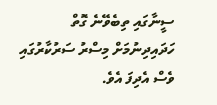ސީނާގައި ތިބެވޭނެ ގޮތް ހަދައިދިނުމަށް މިސްރު ސަރުކާރުގައި ވެސް އެދިފަ އެވެ.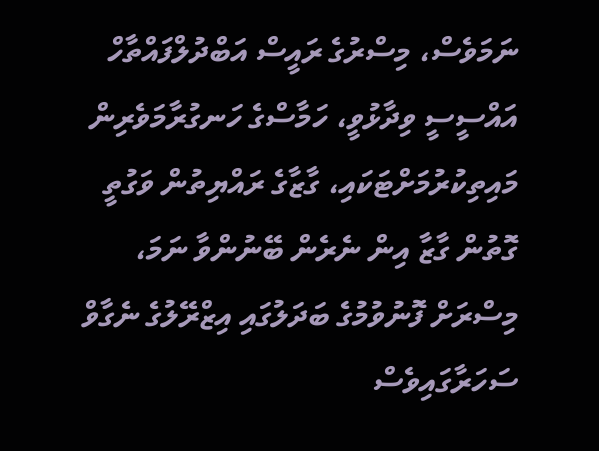ނަމަވެސް، މިސްރުގެ ރައީސް އަބްދުލްފައްތާހް އައްސީސީ ވިދާޅުވީ، ހަމާސްގެ ހަނގުރާމަވެރިން މައިތިކުރުމަށްޓަކައި، ގާޒާގެ ރައްޔިތުން ވަގުތީ ގޮތުން ގާޒާ އިން ނެރެން ބޭނުންވާ ނަމަ، މިސްރަށް ފޮނުވުމުގެ ބަދަލުގައި އިޒްރޭލުގެ ނެގާވް ސަހަރާގައިވެސް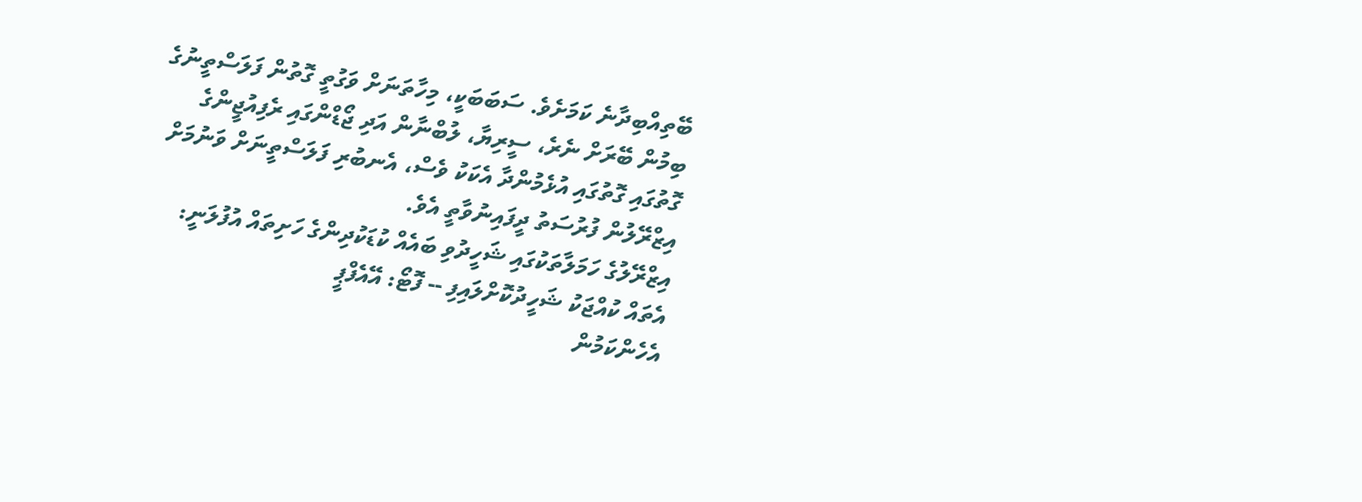ބޭތިއްބިދާނެ ކަމަށެވެ. ސަބަބަކީ، މިހާތަނަށް ވަގުތީ ގޮތުން ފަލަސްތީނުގެ ބިމުން ބޭރަށް ނެރެ، ސީރިޔާ، ލުބްނާން އަދި ޖޯޑްންގައި ރެފިއުޖީންގެ ގޮތުގައި ގޮތުގައި އުޅެމުންދާ އެކަކު ވެސް، އެނބުރި ފަލަސްތީނަށް ވަނުމަށް އިޒްރޭލުން ފުރުސަތު ދީފައިނުވާތީ އެވެ.
އިޒްރޭލުގެ ހަމަލާތަކުގައި ޝަހީދުވި ބައެއް ކުޑަކުދިންގެ ހަށިތައް އުފުލަނީ: އެތައް ކުއްޖަކު ޝަހީދުކޮށްލައިފި -- ފޮޓޯ: އޭއެފްޕީ
އެހެންކަމުން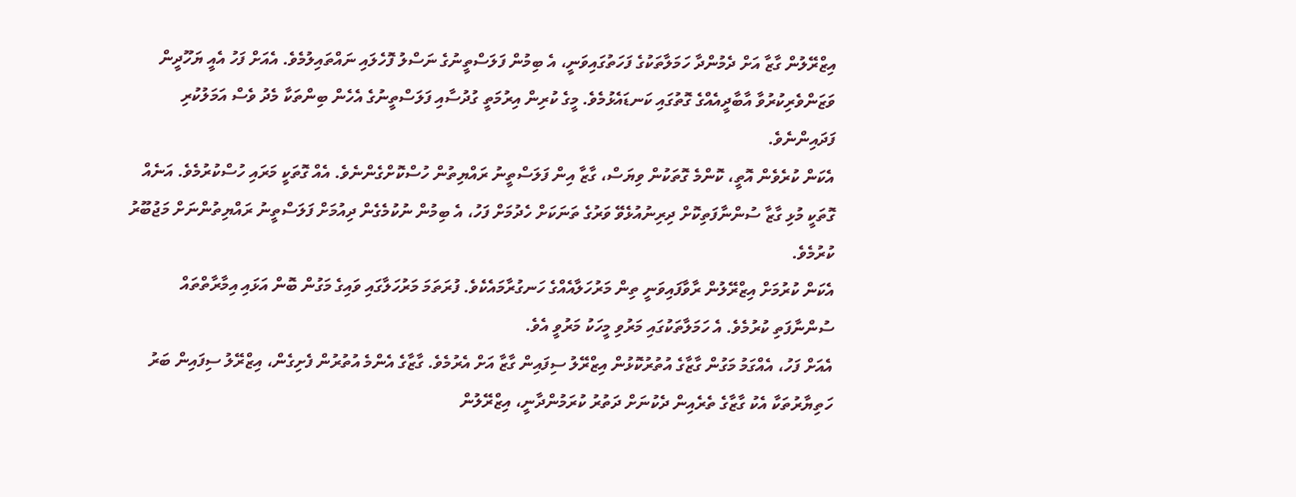އިޒްރޭލުން ގާޒާ އަށް ދެމުންދާ ހަމަލާތަކުގެ ފަހަތުގައިވަނީ، އެ ބިމުން ފަލަސްތީނުގެ ނަސްލު ފޮހެލައި ނައްތައިލުމެވެ. އެއަށް ފަހު އެއީ ޔަހޫދީން ވަޒަންވެރިކުރުވާ އާބާދީއެއްގެ ގޮތުގައި ކަނޑައެޅުމެވެ. މީގެ ކުރިން އިރުމަތީ ގުދުސާއި ފަލަސްތީނުގެ އެހެން ބިންތަކާ މެދު ވެސް އަމަލުކުރި ފަދައިންނެވެ.
އެކަން ކުރެވެން އޮތީ، ކޮންމެ ގޮތަކުން ވިޔަސް، ގާޒާ އިން ފަލަސްތީނު ރައްޔިތުން ހުސްކޮށްގެންނެވެ. އެއް ގޮތަކީ މަރައި ހުސްކުރުމެވެ. އަނެއް ގޮތަކީ މުޅި ގާޒާ ސުންނާފަތިކޮށް ދިރިނުއުޅެވޭ ވަރުގެ ތަނަކަށް ހެދުމަށް ފަހު، އެ ބިމުން ނުކުމެގެން ދިއުމަށް ފަލަސްތީނު ރައްޔިތުންނަށް މަޖުބޫރު ކުރުމެވެ.
އެކަން ކުރުމަށް އިޒްރޭލުން ރާވާފައިވަނީ ތިން މަރުހަލާއެއްގެ ހަނގުރާމައެކެވެ. ފުރަތަމަ މަރުހަލާގައި ވައިގެ މަގުން ބޮން އަޅައި އިމާރާތްތައް ސުންނާފަތި ކުރުމެވެ. އެ ހަމަލާތަކުގައި މަރުވި މީހަކު މަރުވީ އެވެ.
އެއަށް ފަހު، އެއްގަމު މަގުން ގާޒާގެ އުތުރުކޮޅުން އިޒްރޭލު ސިފައިން ގާޒާ އަށް އެރުމެވެ. ގާޒާގެ އެންމެ އުތުރުން ފެށިގެން، އިޒްރޭލު ސިފައިން ބަރު ހަތިޔާރުތަކާ އެކު ގާޒާގެ ތެރެއިން ދެކުނަށް ދަތުރު ކުރަމުންދާނީ، އިޒްރޭލުން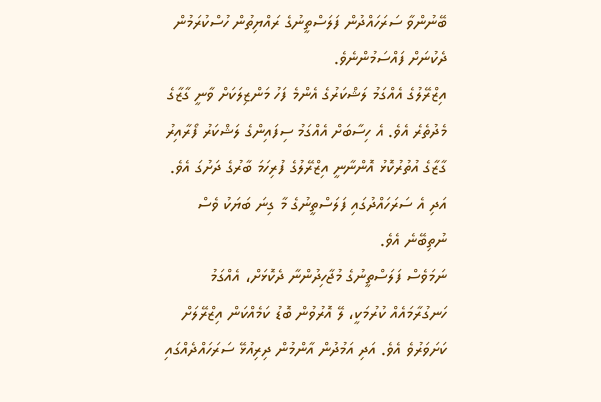ބޭނުންވާ ސަރަހައްދުން ފަލަސްތީނުގެ ރައްޔިތުން ހުސްކުރަމުން ދެކުނަށް ފައްސަމުންނެވެ.
އިޒްރޭލުގެ އެއްގަމު ލަޝްކަރުގެ އެންމެ ފަހު މަންޒިލަކަށް ވާނީ ގާޒާގެ މެދުތެރެ އެވެ. އެ ހިސާބަށް އެއްގަމު ސިފައިންގެ ލަޝްކަރު ފޯރާއިރު ގާޒާގެ އުތުރުކޮޅު އޮންނާނީ އިޒްރޭލުގެ ފުރިހަމަ ބާރުގެ ދަށުގަ އެވެ. އަދި އެ ސަރަހައްދުގައި ފަލަސްތީނުގެ މާ ގިނަ ބަޔަކު ވެސް ނުތިބޭނެ އެވެ.
ނަމަވެސް ފަލަސްތީނުގެ މުޖާހިދުންނާ ދެކޮޅަށް، އެއްގަމު ހަނގުރާމައެއް ކުރުމަކީ، ލޭ އޮރުވުން ބޮޑު ކަމެއްކަން އިޒްރޭލަށް ކަށަވަރުވެ އެވެ. އަދި އަމުދުން އާންމުން ދިރިއުޅޭ ސަރަހައްދެއްގައި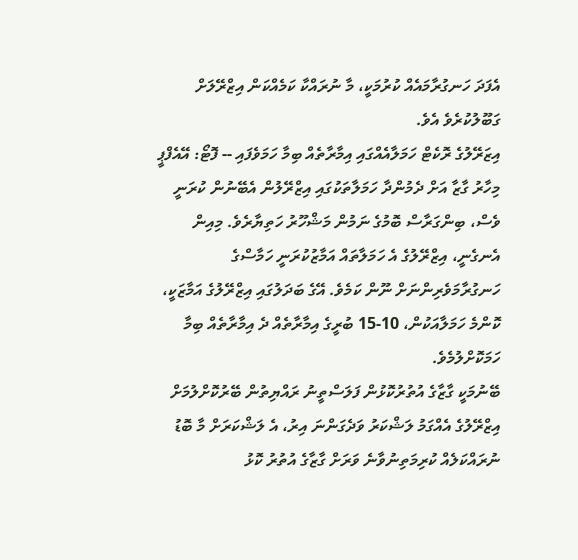އެފަދަ ހަނގުރާމައެއް ކުރުމަކީ، މާ ނުރައްކާ ކަމެއްކަން އިޒްރޭލަށް ގަބޫލުކުރެވެ އެވެ.
އިޒަރޭލުގެ ރޮކެޓް ހަމަލާއެއްގައި އިމާރާތެއް ބިމާ ހަމަވެފައި -- ފޮޓޯ: އޭއެފްޕީ
މިހާރު ގާޒާ އަށް ދެމުންދާ ހަމަލާތަކުގައި އިޒްރޭލުން އެބޭނުން ކުރަނީ ވެސް، ބިންގަރާސް ބޮމުގެ ނަމުން މަޝްހޫރު ހަތިޔާރެވެ. މިއިން އެނގެނީ، އިޒްރޭލުގެ އެ ހަމަލާތައް އަމާޒުކުރަނީ ހަމާސްގެ ހަނގުރާމަވެރިންނަށް ނޫން ކަމެވެ. އޭގެ ބަދަލުގައި އިޒްރޭލުގެ އަމާޒަކީ، ކޮންމެ ހަމަލާއަކުން، 10-15 ބުރީގެ އިމާރާތެއް ދެ އިމާރާތެއް ބިމާ ހަމަކޮށްލުމެވެ.
ބޭނުމަކީ ގާޒާގެ އުތުރުކޮޅުން ފަލަސްތީނު ރައްޔިތުން ބޭރުކޮށްލުމަށް އިޒްރޭލުގެ އެއްގަމު ލަޝްކަރު ވަދެގަންނަ އިރު، އެ ލަޝްކަރަށް މާ ބޮޑު ނުރައްކަލެއް ކުރިމަތިނުވާނެ ވަރަށް ގާޒާގެ އުތުރު ކޮޅު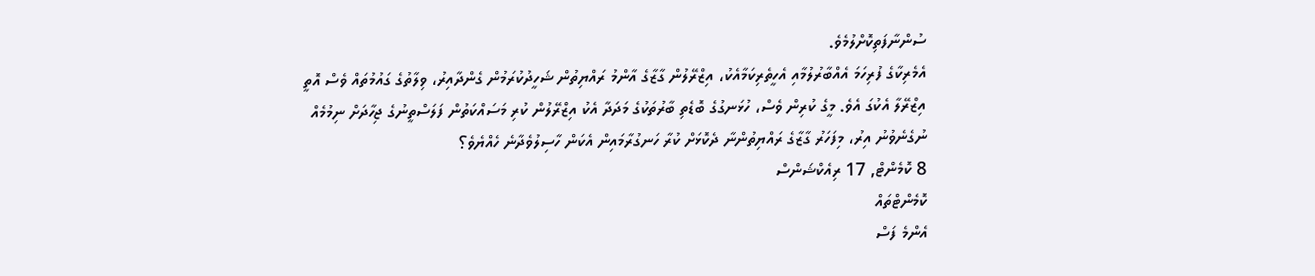ސުންނާފަތިކޮށްލުމެވެ.
އެމެރިކާގެ ފުރިހަމަ އެއްބާރުލުމާއި އެހީތެރިކަމާއެކު، އިޒްރޭލުން ގާޒާގެ އާންމު ރައްޔިތުން ޝަހީދުކުރަމުން ގެންދާއިރު، ވިލާތުގެ ގައުމުތައް ވެސް އޮތީ އިޒްރޭލާ އެކުގަ އެވެ. މީގެ ކުރިން ވެސް، ހުޅަނގުގެ ބޮޑެތި ބާރުތަކުގެ މަދަދާ އެކު އިޒްރޭލުން ކުރި މަސައްކަތުން ފަލަސްތީނުގެ ޖިހާދަށް ނިމުމެއް ނުގެނެވުނު އިރު، މިފަހަރު ގާޒާގެ ރައްޔިތުންނާ ދެކޮޅަށް ކުރާ ހަނގުރާމައިން އެކަން ހާސިލުވެދާނެ ހެއްޔެވެ؟
8 ކޮމެންޓް, 17 ރިއެކްޝަންސް
ކޮމެންޓްތައް
އެންމެ ފަސް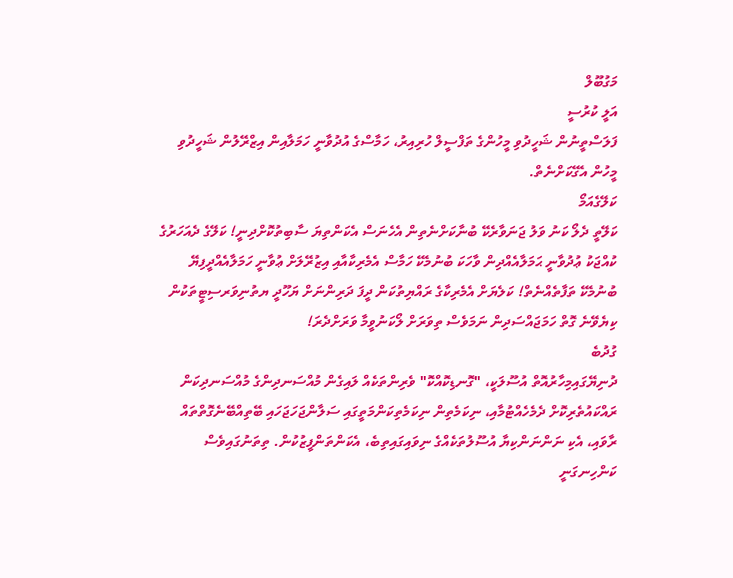މަގުބޫލް
އަލީ ކުރުސީ
ފަލަސްތީނުން ޝަހީދުވި މީހުންގެ ތަފްސީލް ހުރިއިރު، ހަމާސްގެ އުދުވާނީ ހަމަލާއިން އިޒްރޭލުން ޝަހީދުވި މީހުން އެގޭކަށްނެތް.
ކަލޭގެއަމޯ
ކަލޭތީ ދެލޯ ކަނު ވަލު ޖަނަވާރެކޭ ބުނާކަށްނެތިން އެހެނަސް އެކަންތިޔަ ސާބިތުކޮށްދިނީ! ކަލޭގެ ދެއަހަރުގެ ކުއްޖަކު ޢުދުވާނީ ޙަމަލާއެއްދިން ވާހަކަ ބުނުމެކޭ ހަމާސް އެމެރިކާއާއި އިޒުރޭލަށް ޢުވާނީ ހަމަލާއެއްދީފިޔޭ ބުނުމެކޭ ތަފާތެއްނެތް! ކަލެޔަށް އެމެރިކާގެ ރައްޔިތުކަން ދީފަ ދަރިންނަށް ޔަހޫދީ ޔތުނިވަރސިޓީތަކުން ކިޔެވޭނެ ގޮތް ހަމަޖައްސަދިން ނަމަވެސް ތިވަރަށް ލޯކަނުވީމާ ވަރަށްދެރަ!
ގުދުބެ
ދުނިޔޭގައިމިހާރުއޮތް އުސޫލަކީ، "ގޮނޑިކޮއްކޮ" ވެރިންތަކެއް ލައިގެން މުއްސަނދިންގެ މުއްސަނދިކަން ރައްކައުތެރިކޮށް ދެމެހެއްޓުމާއި، ނިކަމެތިން ނިކަމެތިކަންމަތީގައި ސަލާންޖަހަޖަހައި ބޭތިއްބޭނެގޮތްތައް ރާވައި، އެކި ނަންނަންކިޔާ އުސޫލުތަކެއްގެ ނިވައިގައިތިބެ، އެކަންތަންފީޒުކުން. ތިތަނުގައިވެސް ކަންހިނގަނީ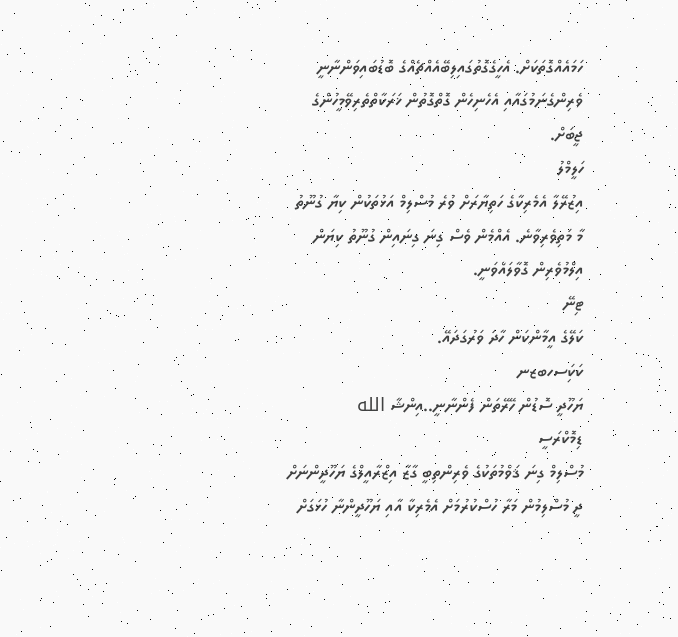ހަމައެއްގޮތަކަށް. އެހީގެގޮތުގައިލިބޭއެއްޗެއްގެ ބޮޑުބައިވަންނާނީ ވެރިންގެނަމުގައާއި އެހެނިހެން ގޮތްގޮތުން ޚަރަކާތްތެރިވޭމީހުންގެ ޖީބަށް.
ހަލީމްލު
އިޒުރޭލާ އެމެރިކާގެ ހަތިޔާރަށް ވުރެ މުސްލިމް އަޅުތަކުން ކިޔާ ގުނޫތު މާ މަތިވެރިވާނެ. އެއްމެން ވެސް ގިނަ ގިނައިން ގުނޫތު ކިޔަން އިލްމުވެރިން ގޮވާލައްވަނީ.
ޓިނޭ
ކަލޭގެ އީމާންކަން ހާދަ ވަރުގަދައޭ.
ކަކަިސހބޒނ
ޔަހޫދީ ސޮޑުން ހޭރޭތަން ފެންނާނީ..އިންޝާ الله
ޑިމޮކްރަސީ
މުސްލިމް ގިނަ ޤަވްމުތަކުގެ ވެރިންތިބީ ގާޒާ އިޒްރާއީލްގެ ޔަހޫދީންނަށް ދީ މުސްލިމުން މަރާ ހުސްކުރުމަށް އެމެރިކާ އާއި ޔަހޫދީންނާ ހުޅަގަށް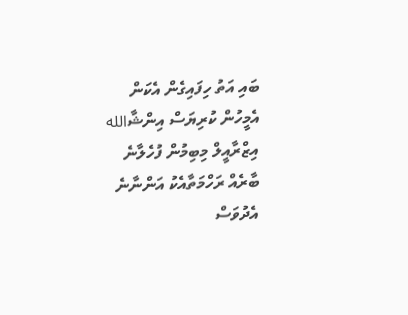ބައި އަތު ހިފައިގެން އެކަން އެމީހުން ކުރިޔަސް އިންޝާالله އިޒްރާއީލް މިބިމުން ފުހެލާނެ ބާރެއް ރަހްމަތާއެކު އަންނާނެ އެދުވަސް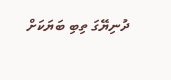ދުނިޔޭގަ ތިބި ބަޔަކަށް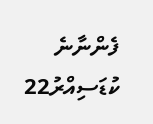ފެންނާނެ
ކުޑަސިއްރު22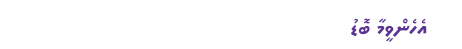އެހެންވީމާ ބޮޑު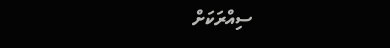ސިއްރަކަށް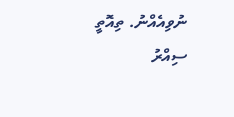ނުވިއެއްނު. ތިއޮތީ ސިއްރު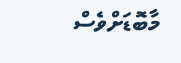މާބޮޑަށްވެސް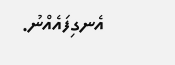އެނގިފައެއްނު.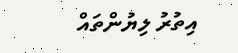އިތުރު ލިޔުންތައް